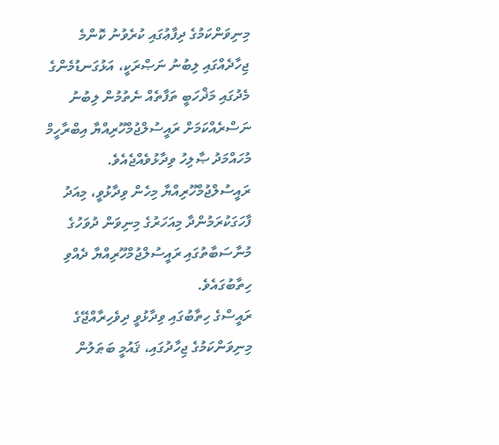މިނިވަންކަމުގެ ދިފާޢުގައި ކުރެވުނު ކޮންމެ ޖިހާދެއްގައި ލިބުނު ނަޞްރަކީ، އަޅުގަނޑުމެންގެ މެދުގައި މަޛްހަބީ ތަފާތެއް ނެތުމުން ލިބުނު ނަސްރެއްކަމަށް ރައީސުލްޖުމްހޫރިއްޔާ އިބްރާހީމް މުހައްމަދު ޞާލިހު ވިދާޅުވެއްޖެއެވެ.
ރައީސުލްޖުމްހޫރިއްޔާ މިހެން ވިދާޅުވީ، މިއަދު ފާހަގަކުރަމުންދާ މިއަހަރުގެ މިނިވަން ދުވަހުގެ މުނާސަބާތުގައި ރައީސުލްޖުމްހޫރިއްޔާ ދެއްވި ހިތާބުގައެވެ.
ރައީސްގެ ހިތާބުގައި ވިދާޅުވީ ދިވެހިރާއްޖޭގެ މިނިވަންކަމުގެ ޖިހާދުގައި، ޤައުމީ ބަޠަލުން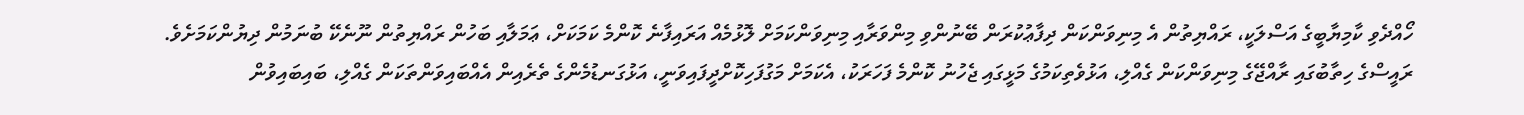ހޯއްދެވި ކާމިޔާބީގެ އަސްލަކީ، ރައްޔިތުން އެ މިނިވަންކަން ދިފާޢުކުރަން ބޭނުންވި މިންވަރާއި މިނިވަންކަމަށް ލޮޅުމެއް އަރައިފާނެ ކޮންމެ ކަމަކަށް، ޢަމަލާއި ބަހުން ރައްޔިތުން ނޫނެކޭ ބުނަމުން ދިޔުންކަމަށެވެ.
ރައީސްގެ ހިތާބުގައި ރާއްޖޭގެ މިނިވަންކަން ގެއްލި، އަޅުވެތިކަމުގެ މަޅީގައި ޖެހުނު ކޮންމެ ފަހަރަކު، އެކަމަށް މަގުފަހިކޮށްދީފައިވަނީ، އަޅުގަނޑުމެންގެ ތެރެއިން އެއްބައިވަންތަކަން ގެއްލި، ބައިބައިވުން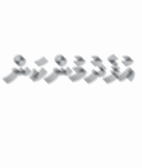އުފެދުމުންކަން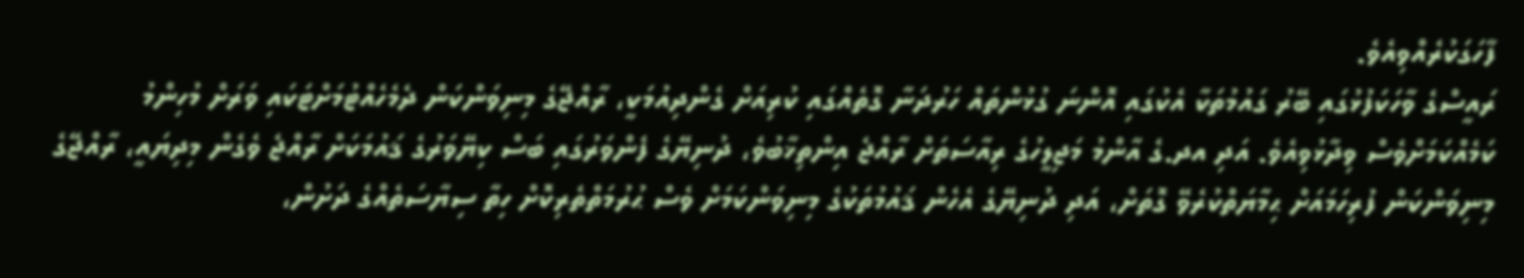ފާހަގަކުރެއްވިއެވެ.
ރައީސްގެ ވާހަކަފުޅުގައި ބޭރު ގައުމުތަކާ އެކުގައި އޮންނަ ގުޅުންތައް ހަރުދަނާ ގޮތެއްގައި ކުރިއަށް ގެންދިއުމަކީ، ރާއްޖޭގެ މިނިވަންކަން ދެމެހެއްޓުމަށްޓަކައި ވަރަށް މުހިންމު ކަމެއްކަމަށްވެސް ވިދާޅުވިއެވެ. އަދި އދ.ގެ އާންމު މަޖިލީހުގެ ރިއާސަތަށް ރާއްޖެ އިންތިޚާބުވެ، ދުނިޔޭގެ ފެންވަރުގައި ބަސް ކިޔޭވަރުގެ ޤައުމަކަށް ރާއްޖެ ވެގެން މިދިޔައީ، ރާއްޖޭގެ މިނިވަންކަން ފުރިހަމައަށް ޙިމާޔަތްކުރެވޭ ގޮތަށް، އަދި ދުނިޔޭގެ އެހެން ޤައުމުތަކުގެ މިނިވަންކަމަށް ވެސް ޙުރުމަތްތެރިކޮށް ހިތާ ސިޔާސަތެއްގެ ދަށުން،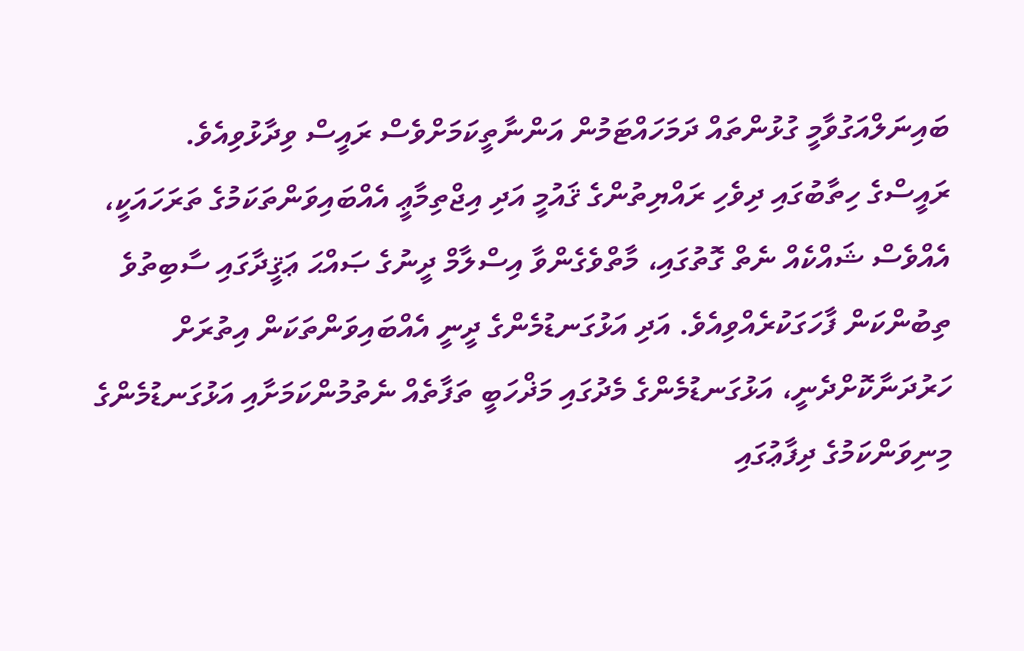ބައިނަލްއަގުވާމީ ގުޅުންތައް ދަމަހައްޓަމުން އަންނާތީކަމަށްވެސް ރައީސް ވިދާޅުވިއެވެ.
ރައީސްގެ ހިތާބުގައި ދިވެހި ރައްޔިތުންގެ ޤައުމީ އަދި އިޖްތިމާޢީ އެއްބައިވަންތަކަމުގެ ތަރަހައަކީ، އެއްވެސް ޝައްކެއް ނެތް ގޮތުގައި، މާތްވެގެންވާ އިސްލާމް ދީނުގެ ޞައްޙަ ޢަޤީދާގައި ސާބިތުވެ ތިބުންކަން ފާހަގަކުރެއްވިއެވެ. އަދި އަޅުގަނޑުމެންގެ ދީނީ އެއްބައިވަންތަކަން އިތުރަށް ހަރުދަނާކޮށްދެނީ، އަޅުގަނޑުމެންގެ މެދުގައި މަޛްހަބީ ތަފާތެއް ނެތުމުންކަމަށާއި އަޅުގަނޑުމެންގެ މިނިވަންކަމުގެ ދިފާޢުގައި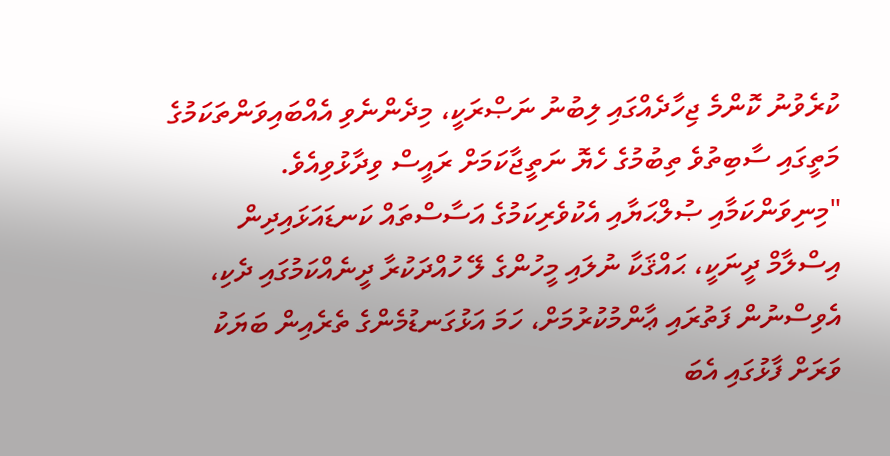ކުރެވުނު ކޮންމެ ޖިހާދެއްގައި ލިބުނު ނަޞްރަކީ، މިދެންނެވި އެއްބައިވަންތަކަމުގެ މަތީގައި ސާބިތުވެ ތިބުމުގެ ހެޔޮ ނަތީޖާކަމަށް ރައީސް ވިދާޅުވިއެވެ.
"މިނިވަންކަމާއި ޞުލްޙަޔާއި އެކުވެރިކަމުގެ އަސާސްތައް ކަނޑައަޅައިދިން އިސްލާމް ދީނަކީ، ޙައްޤަކާ ނުލައި މީހުންގެ ލޭ ހުއްދަކުރާ ދީނެއްކަމުގައި ދެކި، އެވިސްނުން ފަތުރައި ޢާންމުކުރުމަށް، ހަމަ އަޅުގަނޑުމެންގެ ތެރެއިން ބަޔަކު ވަރަށް ފާޅުގައި އެބަ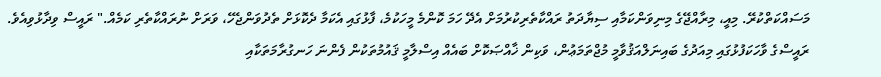މަސައްކަތްކުރޭ. މިއީ، މިރާއްޖޭގެ މިނިވަންކަމާއި ސިޔާދަތު ރައްކާތެރިކުރުމަށް އެދޭ ހަމަ ކޮންމެ މީހަކުމެ، ފާޅުގައި އެކަމާ ދެކޮޅަށް ތެދުވަންޖެހޭ، ވަރަށް ނުރައްކާތެރި ކަމެއް." ރައީސް ވިދާޅުވިއެވެ.
ރައީސްގެ ވާހަކަފުޅުގައި މިއަދުގެ ބައިނަލްއަޤުވާމީ މުޖްތަމަޢުން، ވަކިން ޚާއްޞަކޮށް ބައެއް އިސްލާމީ ޤައުމުތަކުން ފެންނަ ހަނގުރާމަތަކާއި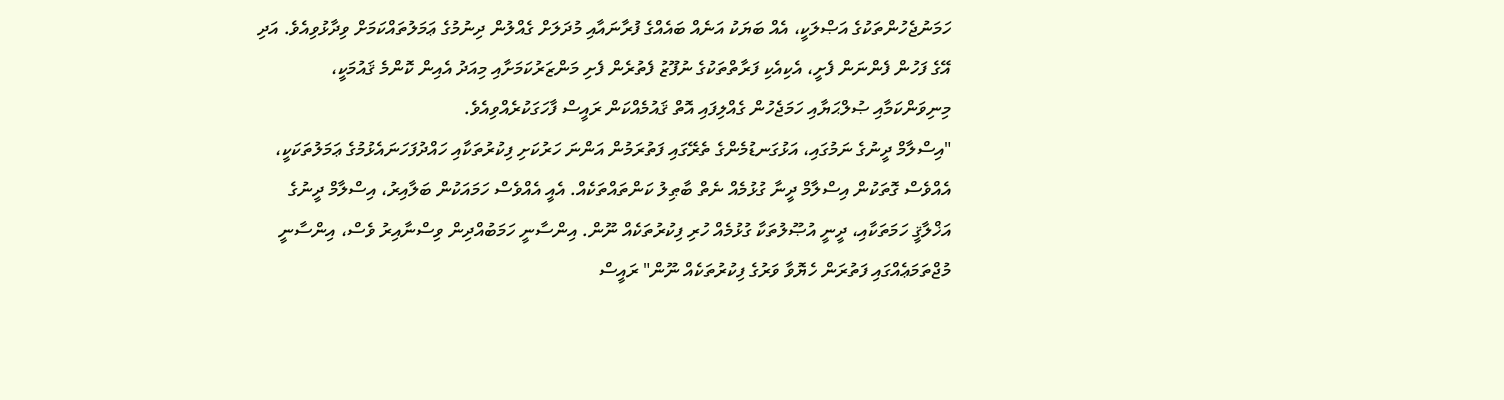ހަމަނުޖެހުންތަކުގެ އަޞްލަކީ، އެއް ބަޔަކު އަނެއް ބައެއްގެ ފުރާނައާއި މުދަލަށް ގެއްލުން ދިނުމުގެ ޢަމަލުތައްކަމަށް ވިދާޅުވިއެވެ. އަދި އޭގެ ފަހުން ފެންނަން ފެށީ، އެކިއެކި ފަރާތްތަކުގެ ނުފޫޒު ފެތުރެން ފެށި މަންޒަރުކަމަށާއި މިއަދު އެއިން ކޮންމެ ޤައުމަކީ، މިނިވަންކަމާއި ޞުލްޙަޔާއި ހަމަޖެހުން ގެއްލިފައި އޮތް ޤައުމެއްކަން ރައީސް ފާހަގަކުރެއްވިއެވެ.
"އިސްލާމް ދީނުގެ ނަމުގައި، އަޅުގަނޑުމެންގެ ތެރޭގައި ފަތުރަމުން އަންނަ ހަރުކަށި ފިކުރުތަކާއި ހައްދުފަހަނައެޅުމުގެ ޢަމަލުތަކަކީ، އެއްވެސް ގޮތަކުން އިސްލާމް ދީނާ ގުޅުމެއް ނެތް ބާޠިލު ކަންތައްތަކެއް. އެއީ އެއްވެސް ހަމައަކުން ބަލާއިރު، އިސްލާމް ދީނުގެ އަޚްލާޤީ ހަމަތަކާއި، ދީނީ އުޞޫލުތަކާ ގުޅުމެއް ހުރި ފިކުރުތަކެއް ނޫން. އިންސާނީ ހަމަބުއްދިން ވިސްނާއިރު ވެސް، އިންސާނީ މުޖްތަމަޢެއްގައި ފަތުރަން ހެޔޮވާ ވަރުގެ ފިކުރުތަކެއް ނޫން" ރައީސް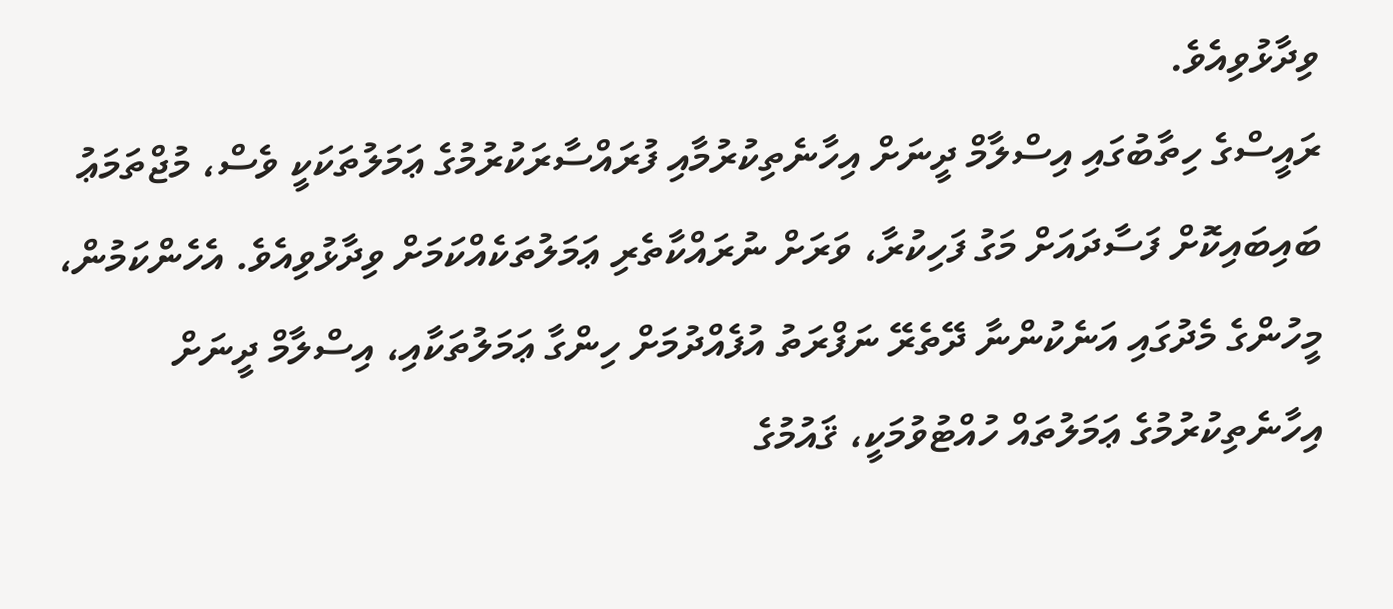ވިދާޅުވިއެވެ.
ރައީސްގެ ހިތާބުގައި އިސްލާމް ދީނަށް އިހާނެތިކުރުމާއި ފުރައްސާރަކުރުމުގެ ޢަމަލުތަކަކީ ވެސް، މުޖްތަމަޢު ބައިބައިކޮށް ފަސާދައަށް މަގު ފަހިކުރާ، ވަރަށް ނުރައްކާތެރި ޢަމަލުތަކެއްކަމަށް ވިދާޅުވިއެވެ. އެހެންކަމުން، މީހުންގެ މެދުގައި އަނެކުންނާ ދޭތެރޭ ނަފްރަތު އުފެއްދުމަށް ހިންގާ ޢަމަލުތަކާއި، އިސްލާމް ދީނަށް އިހާނެތިކުރުމުގެ ޢަމަލުތައް ހުއްޓުވުމަކީ، ޤައުމުގެ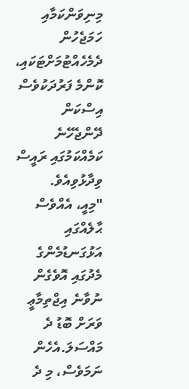މިނިވަންކަމާއި ހަމަޖެހުން ދެމެހެއްޓުމަށްޓަކައި، ކޮންމެ ފަރުދަކުވެސް އިސްކަން ދޭންޖެހޭނެ ކަމެއްކަމުގައި ރައީސް ވިދާޅުވިއެވެ.
"މިއީ، އެއްވެސް ޙާލެއްގައި އަޅުގަނޑުމެންގެ މެދުގައި އޮވެގެން ނުވާނެ އިޖްތިމާޢީ ވަރަށް ބޮޑު ދެ މައްސަލަ.އެހެން ނަމަވެސް، މި ދެ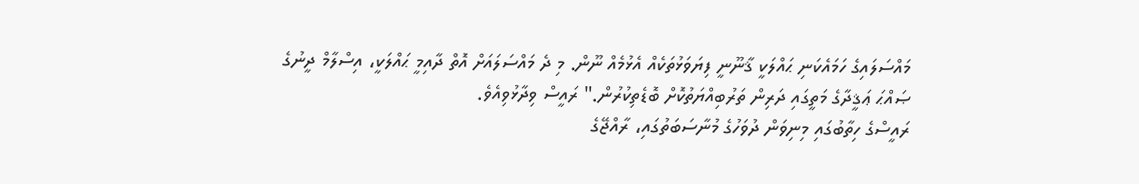މައްސަލައިގެ ހަމައެކަނި ޙައްލަކީ ޤާނޫނީ ފިޔަވަޅުތަކެއް އެޅުމެއް ނޫން. މި ދެ މައްސަލައަށް އޮތް ދާއިމީ ޙައްލަކީ، އިސްލާމް ދީނުގެ ޞައްޙަ ޢަޤީދާގެ މަތީގައި ދަރިން ތަރުބިއްޔަތުކޮށް ބޮޑެތިކުރުން." ރައީސް ވިދާޅުވިއެވެ.
ރައީސްގެ ހިތާބުގައި މިނިވަން ދުވަހުގެ މުނާސަބަތުގައި، ރާއްޖޭގެ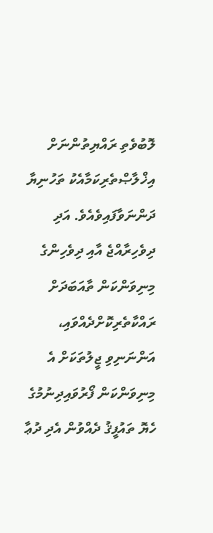ލޮބުވެތި ރައްޔިތުންނަށް އިޚްލާޞްތެރިކަމާއެކު ތަހުނިޔާ ދަންނަވާފައިވެއެވެ. އަދި ދިވެހިރާއްޖެ އާއި ދިވެހިންގެ މިނިވަންކަން ތާއަބަދަށް ރައްކާތެރިކޮށްދެއްވައި، އަންނަނިވި ޖީލުތަކަށް އެ މިނިވަންކަން ފޯރުވައިދިނުމުގެ ހެޔޮ ތައުފީޤު ދެއްވުން އެދި ދުޢާ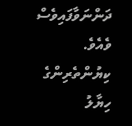ދަންނަވާފައިވެސް ވެއެވެ.
ކިޔުންތެރިންގެ ހިޔާލު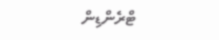ޓްރެންޑިން